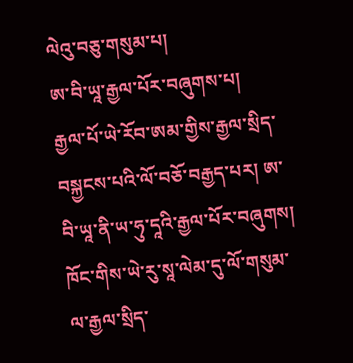ལེའུ་བཅུ་གསུམ་པ།
ཨ་བི་ཡཱ་རྒྱལ་པོར་བཞུགས་པ།
རྒྱལ་པོ་ཡེ་རོབ་ཨམ་གྱིས་རྒྱལ་སྲིད་བསྐྱངས་པའི་ལོ་བཅོ་བརྒྱད་པར། ཨ་བི་ཡཱ་ནི་ཡ་ཧུ་དཱའི་རྒྱལ་པོར་བཞུགས། ཁོང་གིས་ཡེ་རུ་སཱ་ལེམ་དུ་ལོ་གསུམ་ལ་རྒྱལ་སྲིད་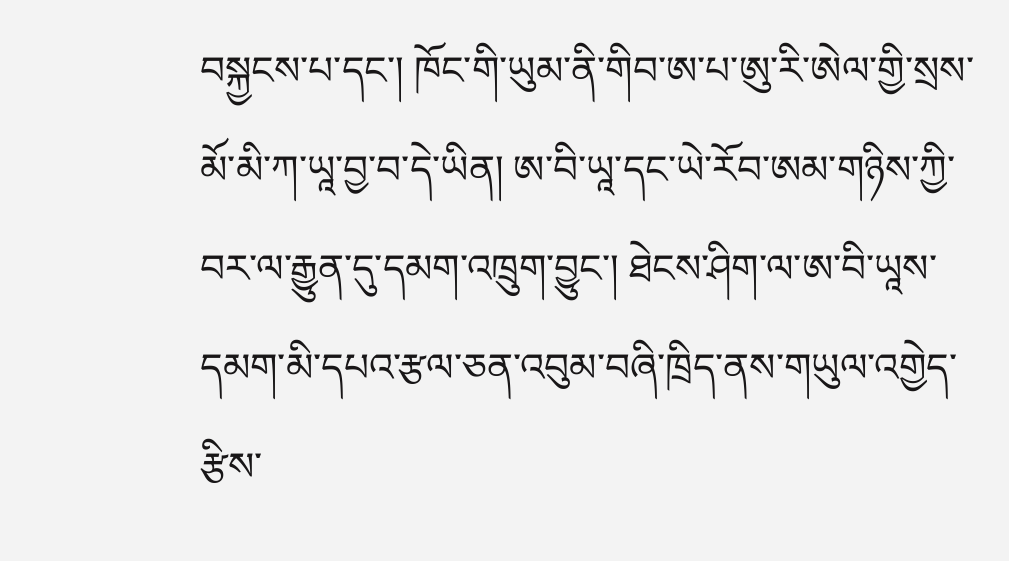བསྐྱངས་པ་དང་། ཁོང་གི་ཡུམ་ནི་གིབ་ཨ་པ་ཨུ་རི་ཨེལ་གྱི་སྲས་མོ་མི་ཀ་ཡཱ་བྱ་བ་དེ་ཡིན། ཨ་བི་ཡཱ་དང་ཡེ་རོབ་ཨམ་གཉིས་ཀྱི་བར་ལ་རྒྱུན་དུ་དམག་འཁྲུག་བྱུང་། ཐེངས་ཤིག་ལ་ཨ་བི་ཡཱས་དམག་མི་དཔའ་རྩལ་ཅན་འབུམ་བཞི་ཁྲིད་ནས་གཡུལ་འགྱེད་རྩིས་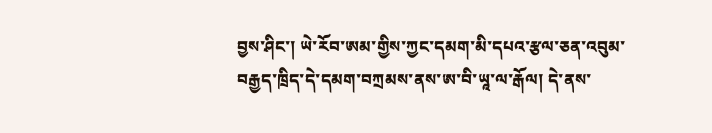བྱས་ཤིང་། ཡེ་རོབ་ཨམ་གྱིས་ཀྱང་དམག་མི་དཔའ་རྩལ་ཅན་འབུམ་བརྒྱད་ཁྲིད་དེ་དམག་བཀྲམས་ནས་ཨ་བི་ཡཱ་ལ་རྒོལ། དེ་ནས་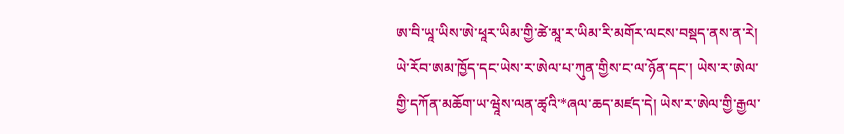ཨ་བི་ཡཱ་ཡིས་ཨེ་ཕཱར་ཡིམ་གྱི་ཚེ་མཱ་ར་ཡིམ་རི་མགོར་ལངས་བསྡད་ནས་ན་རེ། ཡེ་རོབ་ཨམ་ཁྱོད་དང་ཡེས་ར་ཨེལ་པ་ཀུན་གྱིས་ང་ལ་ཉོན་དང་། ཡེས་ར་ཨེལ་གྱི་དཀོན་མཆོག་ཡ་ཝཱེས་ལན་ཚྭའི་*ཞལ་ཆད་མཛད་དེ། ཡེས་ར་ཨེལ་གྱི་རྒྱལ་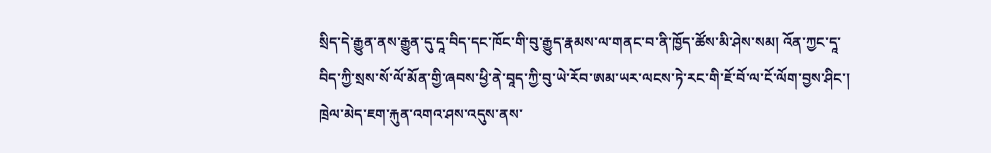སྲིད་དེ་རྒྱུན་ནས་རྒྱུན་དུ་དཱ་བིད་དང་ཁོང་གི་བུ་རྒྱུད་རྣམས་ལ་གནང་བ་ནི་ཁྱོད་ཚོས་མི་ཤེས་སམ། འོན་ཀྱང་དཱ་བིད་ཀྱི་སྲས་སོ་ལོ་མོན་གྱི་ཞབས་ཕྱི་ནེ་བཱད་ཀྱི་བུ་ཡེ་རོབ་ཨམ་ཡར་ལངས་ཏེ་རང་གི་ཇོ་བོ་ལ་ངོ་ལོག་བྱས་ཤིང་། ཁྲེལ་མེད་ཇག་རྐུན་འགའ་ཤས་འདུས་ནས་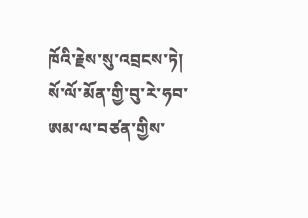ཁོའི་རྗེས་སུ་འབྲངས་ཏེ། སོ་ལོ་མོན་གྱི་བུ་རེ་ཧབ་ཨམ་ལ་བཙན་གྱིས་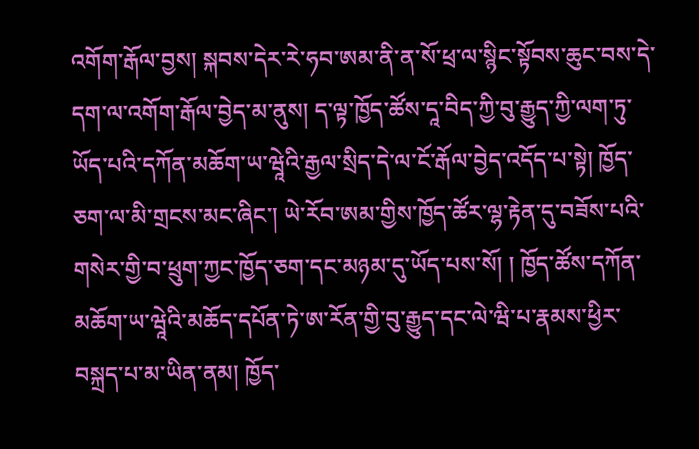འགོག་རྒོལ་བྱས། སྐབས་དེར་རེ་ཧབ་ཨམ་ནི་ན་སོ་ཕྲ་ལ་སྙིང་སྟོབས་ཆུང་བས་དེ་དག་ལ་འགོག་རྒོལ་བྱེད་མ་ནུས། ད་ལྟ་ཁྱོད་ཚོས་དཱ་བིད་ཀྱི་བུ་རྒྱུད་ཀྱི་ལག་ཏུ་ཡོད་པའི་དཀོན་མཆོག་ཡ་ཝཱེའི་རྒྱལ་སྲིད་དེ་ལ་ངོ་རྒོལ་བྱེད་འདོད་པ་སྟེ། ཁྱོད་ཅག་ལ་མི་གྲངས་མང་ཞིང་། ཡེ་རོབ་ཨམ་གྱིས་ཁྱོད་ཚོར་ལྷ་རྟེན་དུ་བཟོས་པའི་གསེར་གྱི་བ་ཕྲུག་ཀྱང་ཁྱོད་ཅག་དང་མཉམ་དུ་ཡོད་པས་སོ། ། ཁྱོད་ཚོས་དཀོན་མཆོག་ཡ་ཝཱེའི་མཆོད་དཔོན་ཏེ་ཨ་རོན་གྱི་བུ་རྒྱུད་དང་ལེ་ཝི་པ་རྣམས་ཕྱིར་བསྐྲད་པ་མ་ཡིན་ནམ། ཁྱོད་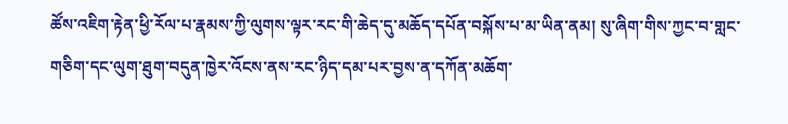ཚོས་འཇིག་རྟེན་ཕྱི་རོལ་པ་རྣམས་ཀྱི་ལུགས་ལྟར་རང་གི་ཆེད་དུ་མཆོད་དཔོན་བསྐོས་པ་མ་ཡིན་ནམ། སུ་ཞིག་གིས་ཀྱང་བ་གླང་གཅིག་དང་ལུག་ཐུག་བདུན་ཁྱེར་འོངས་ནས་རང་ཉིད་དམ་པར་བྱས་ན་དཀོན་མཆོག་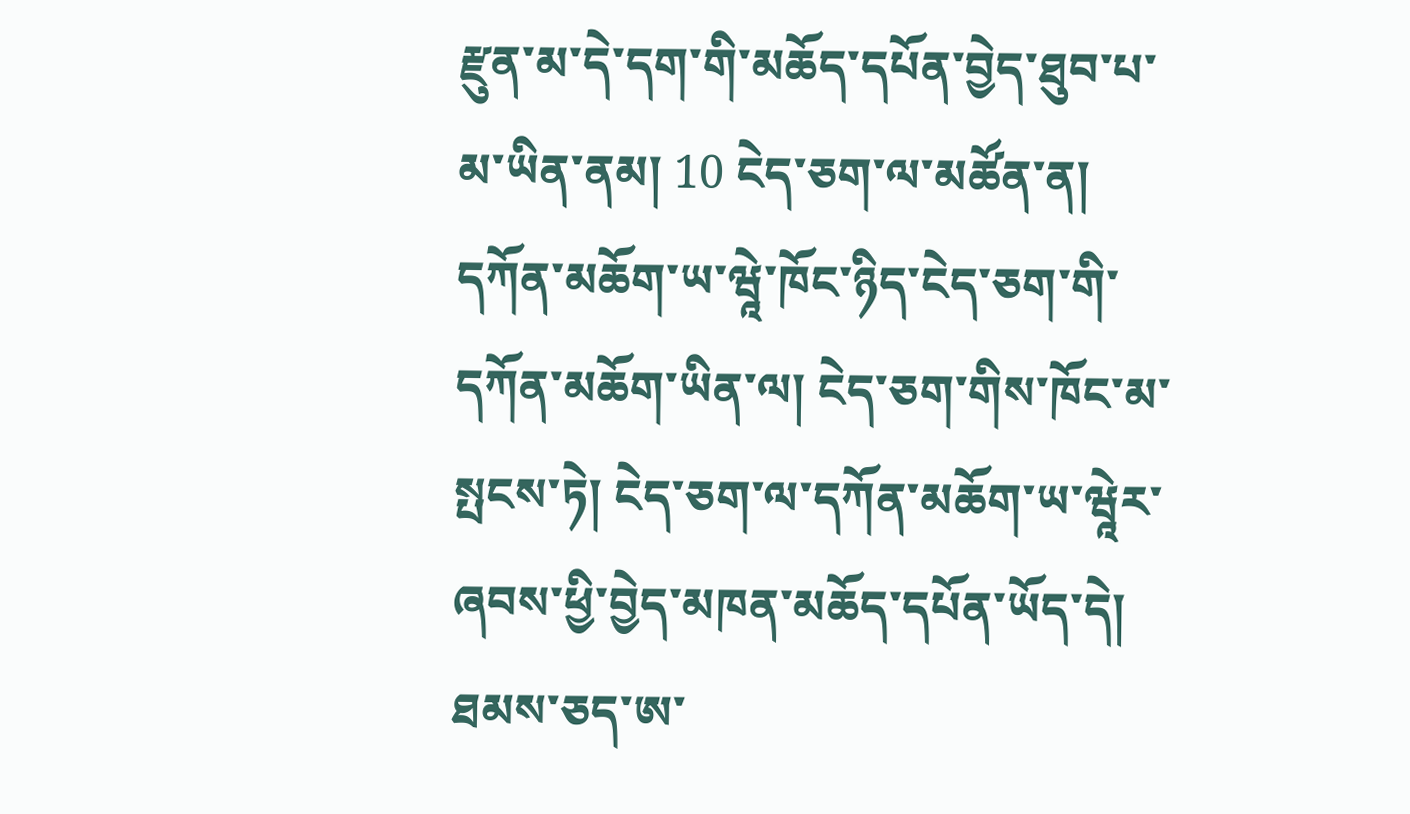རྫུན་མ་དེ་དག་གི་མཆོད་དཔོན་བྱེད་ཐུབ་པ་མ་ཡིན་ནམ། 10 ངེད་ཅག་ལ་མཚོན་ན། དཀོན་མཆོག་ཡ་ཝཱེ་ཁོང་ཉིད་ངེད་ཅག་གི་དཀོན་མཆོག་ཡིན་ལ། ངེད་ཅག་གིས་ཁོང་མ་སྤངས་ཏེ། ངེད་ཅག་ལ་དཀོན་མཆོག་ཡ་ཝཱེར་ཞབས་ཕྱི་བྱེད་མཁན་མཆོད་དཔོན་ཡོད་དེ། ཐམས་ཅད་ཨ་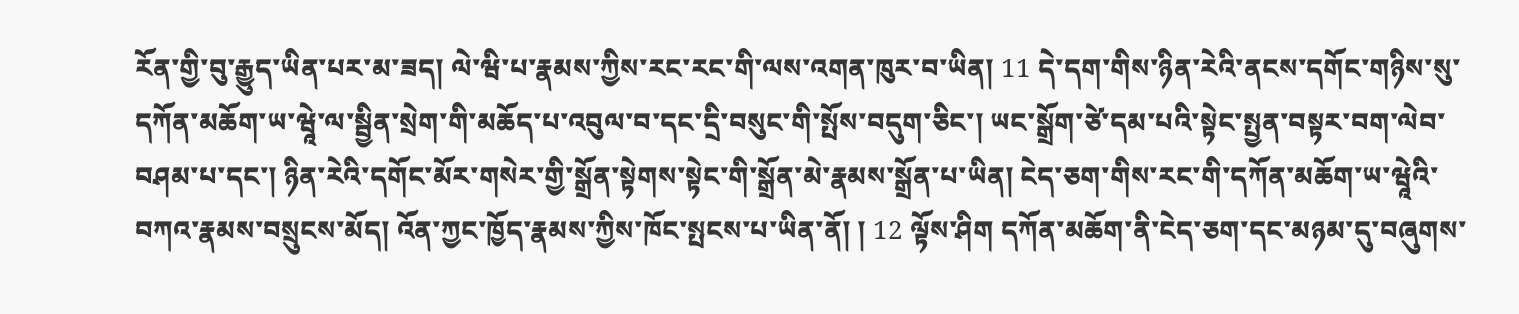རོན་གྱི་བུ་རྒྱུད་ཡིན་པར་མ་ཟད། ལེ་ཝི་པ་རྣམས་ཀྱིས་རང་རང་གི་ལས་འགན་ཁུར་བ་ཡིན། 11 དེ་དག་གིས་ཉིན་རེའི་ནངས་དགོང་གཉིས་སུ་དཀོན་མཆོག་ཡ་ཝཱེ་ལ་སྦྱིན་སྲེག་གི་མཆོད་པ་འབུལ་བ་དང་དྲི་བསུང་གི་སྤོས་བདུག་ཅིང་། ཡང་སྒྲོག་ཙེ་དམ་པའི་སྟེང་སྤྱན་བསྟར་བག་ལེབ་བཤམ་པ་དང་། ཉིན་རེའི་དགོང་མོར་གསེར་གྱི་སྒྲོན་སྟེགས་སྟེང་གི་སྒྲོན་མེ་རྣམས་སྒྲོན་པ་ཡིན། ངེད་ཅག་གིས་རང་གི་དཀོན་མཆོག་ཡ་ཝཱེའི་བཀའ་རྣམས་བསྲུངས་མོད། འོན་ཀྱང་ཁྱོད་རྣམས་ཀྱིས་ཁོང་སྤངས་པ་ཡིན་ནོ། ། 12 ལྟོས་ཤིག དཀོན་མཆོག་ནི་ངེད་ཅག་དང་མཉམ་དུ་བཞུགས་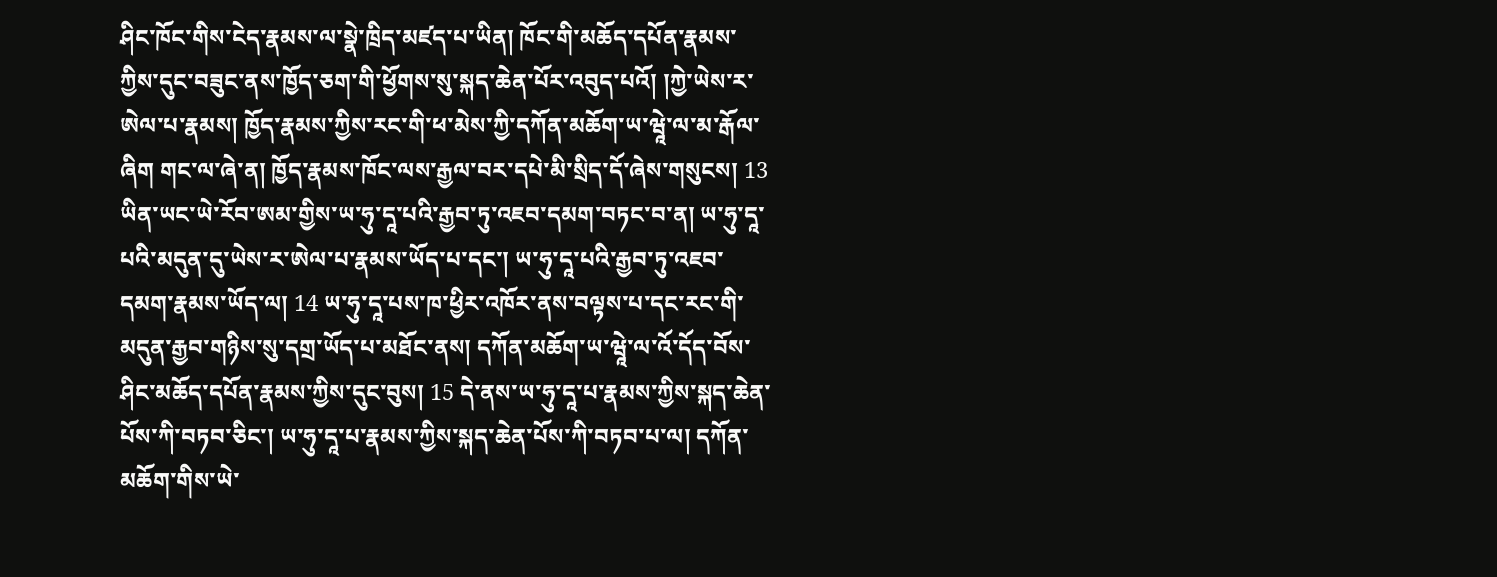ཤིང་ཁོང་གིས་ངེད་རྣམས་ལ་སྣེ་ཁྲིད་མཛད་པ་ཡིན། ཁོང་གི་མཆོད་དཔོན་རྣམས་ཀྱིས་དུང་བཟུང་ནས་ཁྱོད་ཅག་གི་ཕྱོགས་སུ་སྐད་ཆེན་པོར་འབུད་པའོ། །ཀྱེ་ཡེས་ར་ཨེལ་པ་རྣམས། ཁྱོད་རྣམས་ཀྱིས་རང་གི་ཕ་མེས་ཀྱི་དཀོན་མཆོག་ཡ་ཝཱེ་ལ་མ་རྒོལ་ཞིག གང་ལ་ཞེ་ན། ཁྱོད་རྣམས་ཁོང་ལས་རྒྱལ་བར་དཔེ་མི་སྲིད་དོ་ཞེས་གསུངས། 13 ཡིན་ཡང་ཡེ་རོབ་ཨམ་གྱིས་ཡ་ཧུ་དཱ་པའི་རྒྱབ་ཏུ་འཇབ་དམག་བཏང་བ་ན། ཡ་ཧུ་དཱ་པའི་མདུན་དུ་ཡེས་ར་ཨེལ་པ་རྣམས་ཡོད་པ་དང་། ཡ་ཧུ་དཱ་པའི་རྒྱབ་ཏུ་འཇབ་དམག་རྣམས་ཡོད་ལ། 14 ཡ་ཧུ་དཱ་པས་ཁ་ཕྱིར་འཁོར་ནས་བལྟས་པ་དང་རང་གི་མདུན་རྒྱབ་གཉིས་སུ་དགྲ་ཡོད་པ་མཐོང་ནས། དཀོན་མཆོག་ཡ་ཝཱེ་ལ་འོ་དོད་བོས་ཤིང་མཆོད་དཔོན་རྣམས་ཀྱིས་དུང་བུས། 15 དེ་ནས་ཡ་ཧུ་དཱ་པ་རྣམས་ཀྱིས་སྐད་ཆེན་པོས་ཀི་བཏབ་ཅིང་། ཡ་ཧུ་དཱ་པ་རྣམས་ཀྱིས་སྐད་ཆེན་པོས་ཀི་བཏབ་པ་ལ། དཀོན་མཆོག་གིས་ཡེ་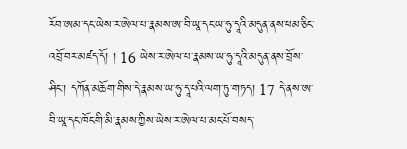རོབ་ཨམ་དང་ཡེས་ར་ཨེལ་པ་རྣམས་ཨ་བི་ཡཱ་དང་ཡ་ཧུ་དཱའི་མདུན་ནས་ཕམ་ཅིང་འབྲོ་བར་མཛད་དོ། ། 16 ཡེས་ར་ཨེལ་པ་རྣམས་ཡ་ཧུ་དཱའི་མདུན་ནས་བྲོས་ཤིང་། དཀོན་མཆོག་གིས་དེ་རྣམས་ཡ་ཧུ་དཱ་པའི་ལག་ཏུ་གཏད། 17 དེ་ནས་ཨ་བི་ཡཱ་དང་ཁོང་གི་མི་རྣམས་ཀྱིས་ཡེས་ར་ཨེལ་པ་མང་པོ་བསད་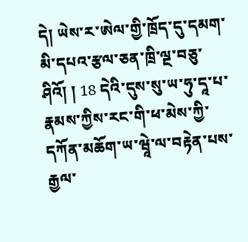དེ། ཡེས་ར་ཨེལ་གྱི་ཁྲོད་དུ་དམག་མི་དཔའ་རྩལ་ཅན་ཁྲི་ལྔ་བཅུ་ཤིའོ། ། 18 དེའི་དུས་སུ་ཡ་ཧུ་དཱ་པ་རྣམས་ཀྱིས་རང་གི་ཕ་མེས་ཀྱི་དཀོན་མཆོག་ཡ་ཝཱེ་ལ་བརྟེན་པས་རྒྱལ་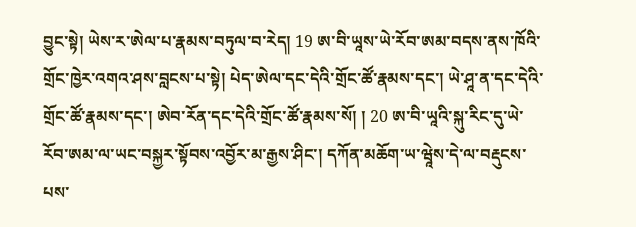བྱུང་སྟེ། ཡེས་ར་ཨེལ་པ་རྣམས་བཏུལ་བ་རེད། 19 ཨ་བི་ཡཱས་ཡེ་རོབ་ཨམ་བདས་ནས་ཁོའི་གྲོང་ཁྱེར་འགའ་ཤས་བླངས་པ་སྟེ། པེད་ཨེལ་དང་དེའི་གྲོང་ཚོ་རྣམས་དང་། ཡེ་ཤཱ་ན་དང་དེའི་གྲོང་ཚོ་རྣམས་དང་། ཨེབ་རོན་དང་དེའི་གྲོང་ཚོ་རྣམས་སོ། ། 20 ཨ་བི་ཡཱའི་སྐུ་རིང་དུ་ཡེ་རོབ་ཨམ་ལ་ཡང་བསྐྱར་སྟོབས་འབྱོར་མ་རྒྱས་ཤིང་། དཀོན་མཆོག་ཡ་ཝཱེས་དེ་ལ་བརྡུངས་པས་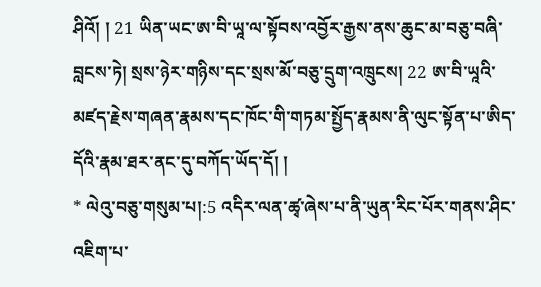ཤིའོ། ། 21 ཡིན་ཡང་ཨ་བི་ཡཱ་ལ་སྟོབས་འབྱོར་རྒྱས་ནས་ཆུང་མ་བཅུ་བཞི་བླངས་ཏེ། སྲས་ཉེར་གཉིས་དང་སྲས་མོ་བཅུ་དྲུག་འཁྲུངས། 22 ཨ་བི་ཡཱའི་མཛད་རྗེས་གཞན་རྣམས་དང་ཁོང་གི་གཏམ་སྤྱོད་རྣམས་ནི་ལུང་སྟོན་པ་ཨིད་དོའི་རྣམ་ཐར་ནང་དུ་བཀོད་ཡོད་དོ། །
* ལེའུ་བཅུ་གསུམ་པ།:5 འདིར་ལན་ཚྭ་ཞེས་པ་ནི་ཡུན་རིང་པོར་གནས་ཤིང་འཇིག་པ་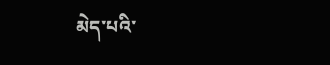མེད་པའི་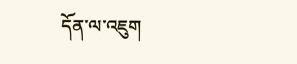དོན་ལ་འཇུག